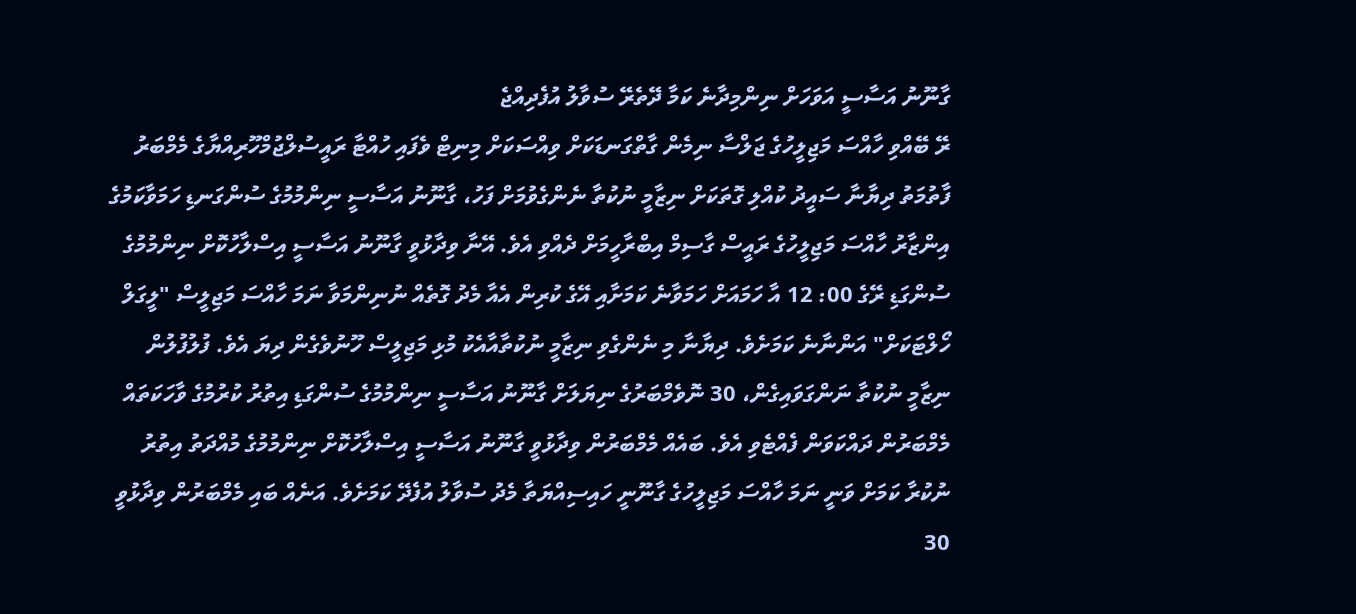ގާނޫނު އަސާސީ އަވަހަށް ނިންމިދާނެ ކަމާ ދޭތެރޭ ސުވާލު އުފެދިއްޖެ
ރޭ ބޭއްވި ހާއްސަ މަޖިލީހުގެ ޖަލްސާ ނިމެން ގާތްގަނޑަކަށް ވިއްސަކަށް މިނިޓް ވެފައި ހުއްޓާ ރައީސުލްޖުމްހޫރިއްޔާގެ މެމްބަރު ފާތުމަތު ދިޔާނާ ސައީދު ކުއްލި ގޮތަކަށް ނިޒާމީ ނުކުތާ ނެންގެވުމަށް ފަހު، ގާނޫނު އަސާސީ ނިންމުމުގެ ސުންގަނޑި ހަމަވާކަމުގެ އިންޒާރު ހާއްސަ މަޖިލީހުގެ ރައީސް ގާސިމް އިބްރާހީމަށް ދެއްވި އެވެ. އޭނާ ވިދާޅުވީ ގާނޫނު އަސާސީ އިސްލާހުކޮށް ނިންމުމުގެ ސުންގަޑި ރޭގެ 00: 12 އާ ހަމައަށް ހަމަވާނެ ކަމަށާއި އޭގެ ކުރިން އެއާ މެދު ގޮތެއް ނުނިންމަވާ ނަމަ ހާއްސަ މަޖިލީސް "ލީގަލް ހޯލްޓަކަށް" އަންނާނެ ކަމަށެވެ. ދިޔާނާ މި ނެންގެވި ނިޒާމީ ނުކުތާއާއެކު މުޅި މަޖިލީސް ހޫނުވެގެން ދިޔަ އެވެ. ފުލުފުލުން ނިޒާމީ ނުކުތާ ނަންގަވައިގެން، 30 ނޮވެމްބަރުގެ ނިޔަލަށް ގާނޫނު އަސާސީ ނިންމުމުގެ ސުންގަޑި އިތުރު ކުރުމުގެ ވާހަކަތައް މެމްބަރުން ދައްކަވަން ފެއްޓެވި އެވެ. ބައެއް މެމްބަރުން ވިދާޅުވީ ގާނޫނު އަސާސީ އިސްލާހުކޮށް ނިންމުމުގެ މުއްދަތު އިތުރު ނުކުރާ ކަމަށް ވަނީ ނަމަ ހާއްސަ މަޖިލީހުގެ ގާނޫނީ ހައިސިއްޔަތާ މެދު ސުވާލު އުފެދޭ ކަމަށެވެ. އަނެއް ބައި މެމްބަރުން ވިދާޅުވީ 30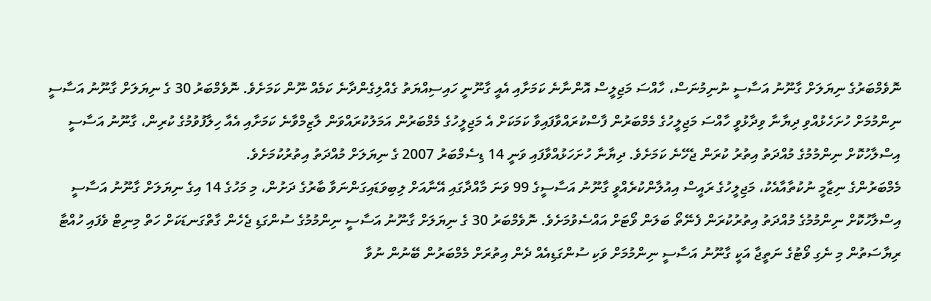ނޮވެމްބަރުގެ ނިޔަލަށް ގާނޫނު އަސާސީ ނުނިމުނަސް، ހާއްސަ މަޖިލީސް އޮންނާނެ ކަމަށާއި އެއީ ގާނޫނީ ހައިސިއްޔަތު ގެއްލިގެންދާނެ ކަމެއް ނޫން ކަމަށެވެ. ނޮވެމްބަރު 30 ގެ ނިޔަލަށް ގާނޫނު އަސާސީ ނިންމުމަށް ހުށަހެޅުއްވި ދިޔާނާ ވިދާޅުވީ ހާއްސަ މަޖިލީހުގެ މެމްބަރުން ފާސްކުރައްވާފައިވާ ކަމަކަށް އެ މަޖިލީހުގެ މެމްބަރުން އަމަލުކުރައްވަން ލާޒިމްވާނެ ކަމަށާއި އެއާ ހިލާފުވުމުގެ ކުރިން، ގާނޫނު އަސާސީ އިސްލާހުކޮށް ނިންމުމުގެ މުއްދަތު އިތުރު ކުރަން ޖެހޭނެ ކަމަށެވެ. ދިޔާނާ ހުށަހަޅުއްވާފައި ވަނީ 14 ޑިސެމްބަރު 2007 ގެ ނިޔަލަށް މުއްދަތު އިތުރުކުމަށެވެ.
މެމްބަރުންގެ ނިޒާމީ ނުކުތާއާއެކު، މަޖިލީހުގެ ރައީސް އިއުލާންކުރެއްވީ ގާނޫނު އަސާސީގެ 99 ވަނަ މާއްދާގައި އޭނާއަށް ލިބިވަޑައިގަންނަވާ ބާރުގެ ދަށުން، މި މަހުގެ 14 އިގެ ނިޔަލަށް ގާނޫނު އަސާސީ އިސްލާހުކޮށް ނިންމުމުގެ މުއްދަތު އިތުރުކުރަން ފެނޭތޯ ބަލަން ވޯޓަށް އައްސެވުމަށެވެ. ނޮވެމްބަރު 30 ގެ ނިޔަލަށް ގާނޫނު އަސާސީ ނިންމުމުގެ ސުންގަޑި ޖެހެން ގާތްގަނޑަކަށް ހަތް މިނިޓް ވެފައި ހުއްޓާ ރިޔާސަތުން މި ނެގި ވޯޓުގެ ނަތީޖާ އަކީ ގާނޫނު އަސާސީ ނިންމުމަށް ވަކި ސުންގަޑިއެއް ދެން އިތުރަށް މެމްބަރުން ބޭނުން ނުވާ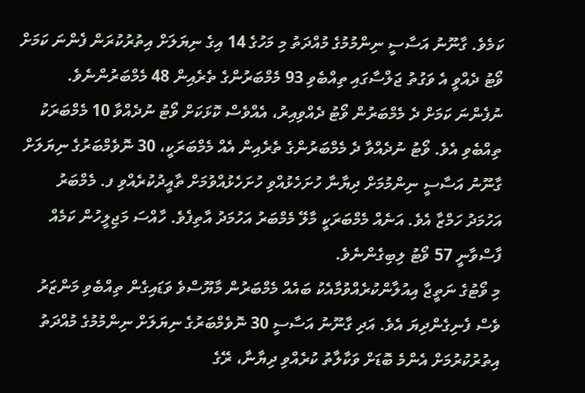ކަމެވެ. ގާނޫނު އަސާސީ ނިންމުމުގެ މުއްދަތު މި މަހުގެ 14 އިގެ ނިޔަލަށް އިތުރުކުރަން ފެންނަ ކަމަށް ވޯޓު ދެއްވީ އެ ވަގުތު ޖަލްސާގައި ތިއްބެވި 93 މެމްބަރުންގެ ތެރެއިން 48 މެމްބަރުންނެވެ. ނުފެންނަ ކަމަށް ދެ މެމްބަރުން ވޯޓު ދެއްވިއިރު، އެއްވެސް ކޮޅަކަށް ވޯޓު ނުދެއްވާ 10 މެމްބަރަކު ތިއްބެވި އެވެ. ވޯޓު ނުދެއްވާ ދެ މެމްބަރުންގެ ތެރެއިން އެއް މެމްބަރަކީ، 30 ނޮވެމްބަރުގެ ނިޔަލަށް ގާނޫނު އަސާސީ ނިންމުމަށް ދިޔާނާ ހުށަހެޅުއްވި ހުށަހެޅުއްވުމަށް ތާއީދުކުރެއްވި ފ. މެމްބަރު އަހުމަދު ހަމްޒާ އެވެ. އަނެއް މެމްބަރަކީ މާލޭ މެމްބަރު އަހުމަދު އާތިފެވެ. ހާއްސަ މަޖިލީހުން ކަމެއް ފާސްވާނީ 57 ވޯޓު ލިބިގެންނެވެ.
މި ވޯޓުގެ ނަތީޖާ އިއުލާންކުރެއްވުމާއެކު ބައެއް މެމްބަރުން މާޔޫސްވެ ވަޑައިގެން ތިއްބެވި މަންޒަރު ވެސް ފެނިގެންދިޔަ އެވެ. އަދި ގާނޫނު އަސާސީ 30 ނޮވެމްބަރުގެ ނިޔަލަށް ނިންމުމުގެ މުއްދަތު އިތުރުކުރުމަށް އެންމެ ބޮޑަށް ވަކާލާތު ކުރެއްވި ދިޔާނާ، ރޭގެ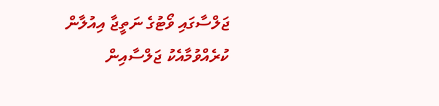ޖަލްސާގައި ވޯޓުގެ ނަތީޖާ އިއުލާން ކުރެއްވުމާއެކު ޖަލްސާއިން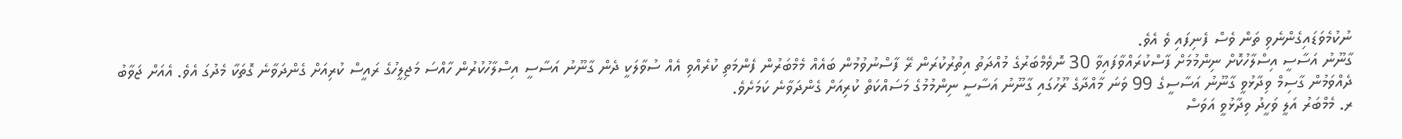ނުކުމެވަޑައިގެންނެވި ތަން ވެސް ފެނިފައި ވެ އެވެ.
ގާނޫނު އަސާސީ އިސްލާހުކޮށް ނިންމުމަށް ފާސްކުރައްވާފައިވާ 30 ނޮވެމްބަރުގެ މުއްދަތު އިތުރުކުރަން ރޭ ފާސްނުވުމުން ބައެއް މެމްބަރުން ފެންމަތި ކުރެއްވި އެއް ސުވާލަކީ ދެން ގާނޫނު އަސާސީ އިސްލާހުކުރުން ހާއްސަ މަޖިލީހުގެ ރައީސް ކުރިއަށް ގެންދަވާނެ ގޮތަކާ މެދުގަ އެވެ. އެއަށް ޖަވާބު ދެއްވަމުން ގާސިމް ވިދާޅުވީ ގާނޫނު އަސާސީގެ 99 ވަނަ މާއްދާގެ ރޫހުގައި ގާނޫނު އަސާސީ ނިންމުމުގެ މަސައްކަތް ކުރިއަށް ގެންދަވާނެ ކަމަށެވެ.
ރ. މެމްބަރު އަލީ ވަހީދު ވިދާޅުވީ އަވަސް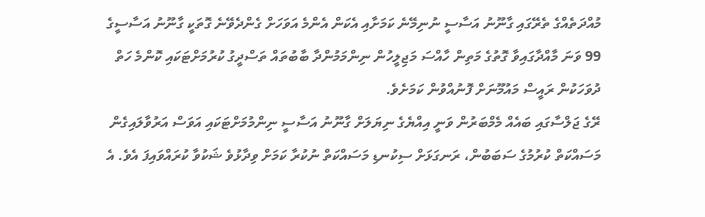މުއްދަތެއްގެ ތެރޭގައި ގާނޫނު އަސާސީ ނުނިމޭނެ ކަމަށާއި އެކަން އެންމެ އަވަހަށް ގެންދެވޭނެ ގޮތަކީ ގާނޫނު އަސާސީގެ 99 ވަނަ މާއްދާގައިވާ ގޮތުގެ މަތިން ހާއްސަ މަޖިލީހުން ނިންމަމުންދާ ބާބުތައް ތަސްދީގު ކުރުމަށްޓަކައި ކޮންމެ ހަތް ދުވަހަކުން ރައީސް މައުމޫނަށް ފޮނުއްވުން ކަމަށެވެ.
ރޭގެ ޖަލްސާގައި ބައެއް މެމްބަރުން ވަނީ އިއްޔެގެ ނިޔަލަށް ގާނޫނު އަސާސީ ނިންމުމަށްޓަކައި އަވަސް އަރުވާލައިގެން މަސައްކަތް ކުރުމުގެ ސަބަބުން، ރަނގަޅަށް ސިކުނޑި މަސައްކަތް ނުކުރާ ކަމަށް ވިދާޅުވެ ޝަކުވާ ކުރައްވައިފަ އެވެ. އެ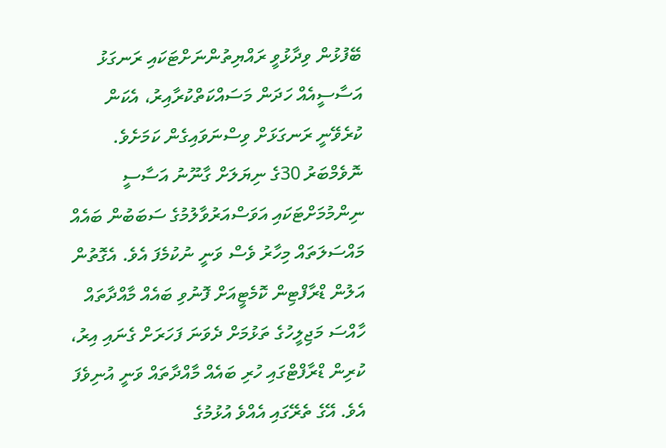ބޭފުޅުން ވިދާޅުވީ ރައްޔިތުންނަށްޓަކައި ރަނގަޅު އަސާސީއެއް ހަދަން މަސައްކަތްކުރާއިރު، އެކަން ކުރެވޭނީ ރަނގަޅަށް ވިސްނަވައިގެން ކަމަށެވެ. ނޮވެމްބަރު 30ގެ ނިޔަލަށް ގާނޫނު އަސާސީ ނިންމުމަށްޓަކައި އަވަސްއަރުވާލުމުގެ ސަބަބުން ބައެއް މައްސަލަތައް މިހާރު ވެސް ވަނީ ނުކުމެފަ އެވެ. އެގޮތުން އަލުން ޑްރާފްޓިން ކޮމެޓީއަށް ފޮނުވި ބައެއް މާއްދާތައް ހާއްސަ މަޖިލީހުގެ ތަޅުމަށް ދެވަނަ ފަހަރަށް ގެނައި އިރު، ކުރިން ޑްރާފްޓްގައި ހުރި ބައެއް މާއްދާތައް ވަނީ އުނިވެފަ އެވެ. އޭގެ ތެރޭގައި އެއްވެ އުޅުމުގެ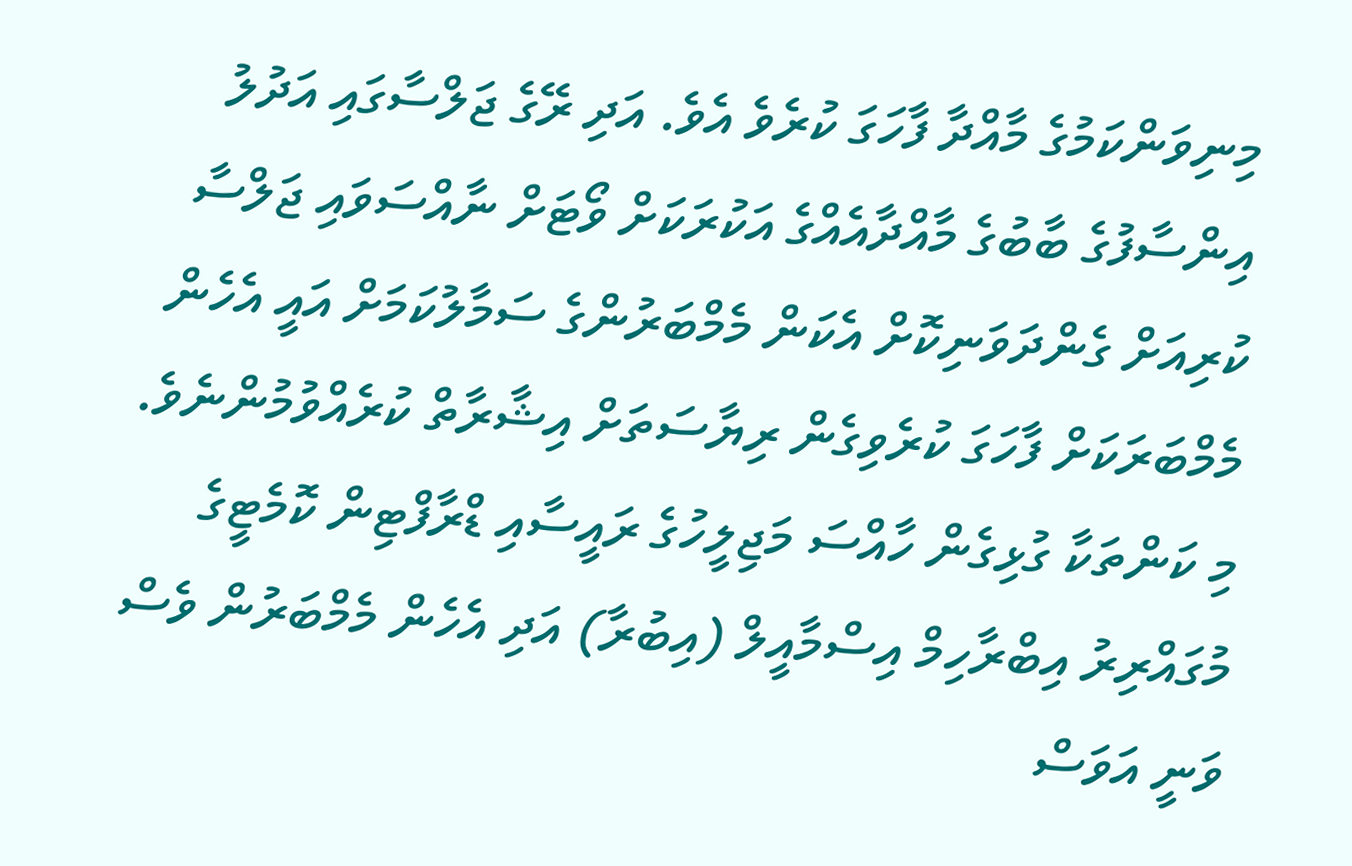މިނިވަންކަމުގެ މާއްދާ ފާހަގަ ކުރެވެ އެވެ. އަދި ރޭގެ ޖަލްސާގައި އަދުލު އިންސާފުގެ ބާބުގެ މާއްދާއެއްގެ އަކުރަކަށް ވޯޓަށް ނާއްސަވައި ޖަލްސާ ކުރިއަށް ގެންދަވަނިކޮށް އެކަން މެމްބަރުންގެ ސަމާލުކަމަށް އައީ އެހެން މެމްބަރަކަށް ފާހަގަ ކުރެވިގެން ރިޔާސަތަށް އިޝާރާތް ކުރެއްވުމުންނެވެ.
މި ކަންތަކާ ގުޅިގެން ހާއްސަ މަޖިލީހުގެ ރައީސާއި ޑްރާފްޓިން ކޮމެޓީގެ މުގައްރިރު އިބްރާހިމް އިސްމާއީލް (އިބުރާ) އަދި އެހެން މެމްބަރުން ވެސް ވަނީ އަވަސް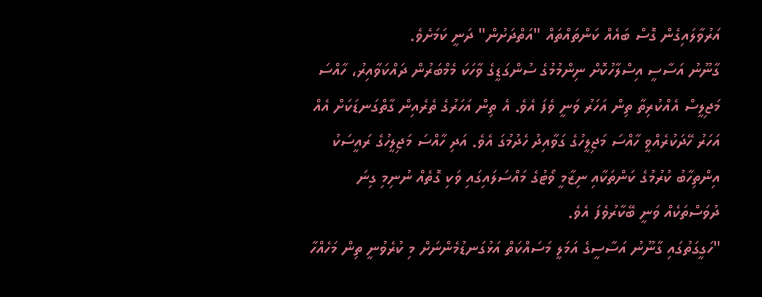އަރުވާލައިގެން ގޮސް ބައެއް ކަންތައްތައް "އަތްދަށުން" ދަނީ ކަމަށެވެ.
ގާނޫނު އަސާސީ އިސްލާހުކޮށް ނިންމުމުގެ ސުންގަޑީގެ ވާހަކަ މެމްބަރުން ދައްކަވާއިރު، ހާއްސަ މަޖިލީސް އެއްކުރިތާ ތިން އަހަރު ވަނީ ވެފަ އެވެ. އެ ތިން އަހަރުގެ ތެރެއިން ގާތްގަނޑަކަށް އެއް އަހަރު ހޭދަކުރެއްވީ ހާއްސަ މަޖިލީހުގެ ގަވާއިދު ހެދުމުގަ އެވެ. އަދި ހާއްސަ މަޖިލީހުގެ ރައީސަކު އިންތިހާބު ކުރުމުގެ ކަންތަކާއި ނިޒާމީ ވޯޓުގެ މައްސަލައިގައި ވަކި ގޮތެއް ނުނިމި ގިނަ ދުވަސްތަކެއް ވަނީ ބޭކާރުވެފަ އެވެ.
"ހަގީގަތުގައި ގާނޫނު އަސާސީގެ އަމަލީ މަސައްކަތް އަޅުގަނޑުމެންނަށް މި ކުރެވުނީ ތިން މަހެއްހާ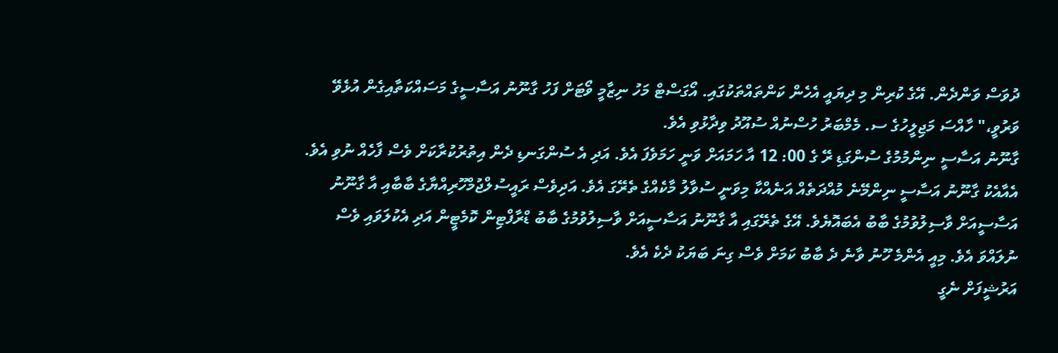ދުވަސް ވަންދެން. އޭގެ ކުރިން މި ދިޔައީ އެހެން ކަންތައްތަކުގައި. އޯގަސްޓް މަހު ނިޒާމީ ވޯޓަށް ފަހު ގާނޫނު އަސާސީގެ މަސައްކަތާއިގެން އުޅެވޭ ވަރުވީ،" ހާއްސަ މަޖިލީހުގެ ސ. މެމްބަރު ހުސްނުއް ސުއޫދު ވިދާޅުވި އެވެ.
ގާނޫނު އަސާސީ ނިންމުމުގެ ސުންގަޑި ރޭ ގެ 00: 12 އާ ހަމައަށް ވަނީ ހަމަވެފަ އެވެ. އަދި އެ ސުންގަނޑި ދެން އިތުރުކުރާކަށް ވެސް ފާހެއް ނުވި އެވެ. އެއާއެކު ގާނޫނު އަސާސީ ނިންމޭނެ މުއްދަތެއް އަނެއްކާ މިވަނީ ސުވާލު މާކެއްގެ ތެރޭގަ އެވެ. އަދިވެސް ރައީސުލްޖުމްހޫރިއްޔާގެ ބާބާއި އާ ގާނޫނު އަސާސީއަށް ވާސިލުވުމުގެ ބާބު އެބައޮޔެވެ. އޭގެ ތެރޭގައި އާ ގާނޫނު އަސާސީއަށް ވާސިލުވުމުގެ ބާބު ޑްރާފްޓިން ކޮމެޓީން އަދި އެކުލަވައި ވެސް ނުލައްވަ އެވެ. މިއީ އެންމެ ހޫނު ވާނެ ދެ ބާބު ކަމަށް ވެސް ގިނަ ބަޔަކު ދެކެ އެވެ.
އަރުޝީފަށް ނެގީ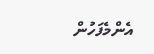އެންމެފަހުން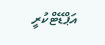އަޕްޑޭޓްކުރީ